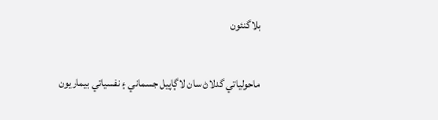بلاگنئون

ماحولياتي گدلاڻ سان لاڳاپيل جسماني ۽ نفسياتي بيماريون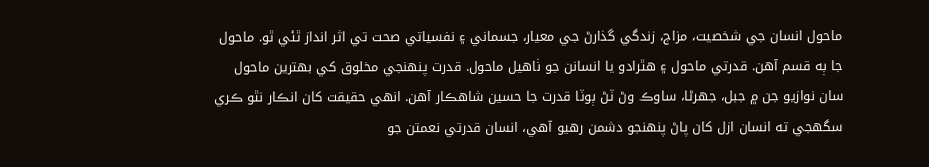ماحول انسان جي شخصيت، مزاج، زندگي گذارڻ جي معيار، جسماني ۽ نفسياتي صحت تي اثر انداز ٿئي ٿو. ماحول جا ٻه قسم آھن. قدرتي ماحول ۽ ھٿرادو يا انسانن جو ٺاھيل ماحول. قدرت پنھنجي مخلوق کي بھترين ماحول سان نوازيو جن ۾ جبل، جهرڻا، ساوڪ وڻ ٽڻ ٻوٽا قدرت جا حسين شاھڪار آھن. انھي حقيقت کان انڪار نٿو ڪري سگھجي ته انسان ازل کان پاڻ پنھنجو دشمن رھيو آھي، انسان قدرتي نعمتن جو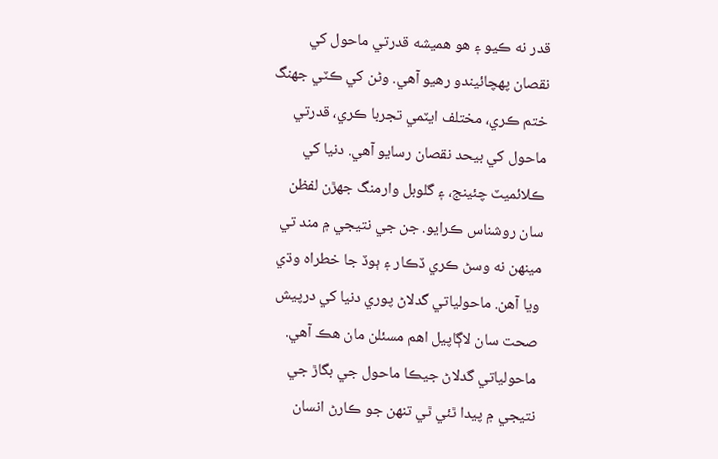قدر نه ڪيو ۽ هو هميشه قدرتي ماحول کي نقصان پھچائيندو رھيو آھي. وڻن کي ڪٽي جهنگ ختم ڪري، مختلف ايٽمي تجربا ڪري، قدرتي ماحول کي بيحد نقصان رسايو آهي. دنيا کي ڪلائميٽ چئينج، ۽ گلوبل وارمنگ جھڙن لفظن سان روشناس ڪرايو. جن جي نتيجي ۾ مند تي مينھن نه وسڻ ڪري ڏڪار ۽ ٻوڏ جا خطراہ وڌي ويا آھن. ماحولياتي گدلاڻ پوري دنيا کي درپيش صحت سان لاڳاپيل اھم مسئلن مان ھڪ آھي. ماحولياتي گدلاڻ جيڪا ماحول جي بگاڙ جي نتيجي ۾ پيدا ٿئي ٿي تنھن جو ڪارڻ انسان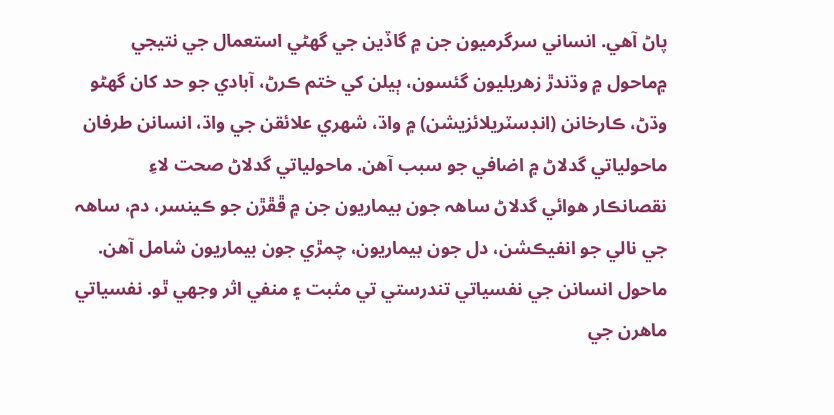پاڻ آھي. انساني سرگرميون جن ۾ گاڏين جي گھڻي استعمال جي نتيجي ۾ماحول ۾ وڌندڙ زھريليون گئسون، ٻيلن کي ختم ڪرڻ، آبادي جو حد کان گھڻو وڌڻ، ڪارخانن (انڊسٽريلائزيشن) ۾ واڌ، شهري علائقن جي واڌ، انسانن طرفان ماحولياتي گدلاڻ ۾ اضافي جو سبب آھن. ماحولياتي گدلاڻ صحت لاءِ نقصانڪار ھوائي گدلاڻ ساهہ جون بيماريون جن ۾ ڦڦڙن جو ڪينسر، دم، ساهہ جي نالي جو انفيڪشن، دل جون بيماريون، چمڙي جون بيماريون شامل آھن. ماحول انسانن جي نفسياتي تندرستي تي مثبت ۽ منفي اثر وجھي ٿو. نفسياتي ماھرن جي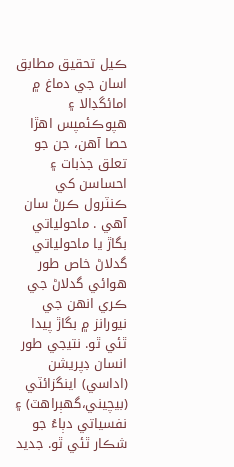ڪيل تحقيق مطابق اسان جي دماغ ۾ امائگڊالا ۽ ھپوڪئمپس اھڙا حصا آھن، جن جو تعلق جذبات ۽ احساسن کي ڪنٽرول ڪرڻ سان آھي . ماحولياتي بگاڙ يا ماحولياتي گدلاڻ خاص طور ھوائي گدلاڻ جي ڪري انھن جي نيورانز ۾ بگاڙ پيدا ٿئي ٿو. نتيجي طور انسان ڊپريشن (اداسي) اينگزائٽي (بيچيني،گھٻراھٽ) ۽ نفسياتي دٻاءُ جو شڪار ٿئي ٿو. جديد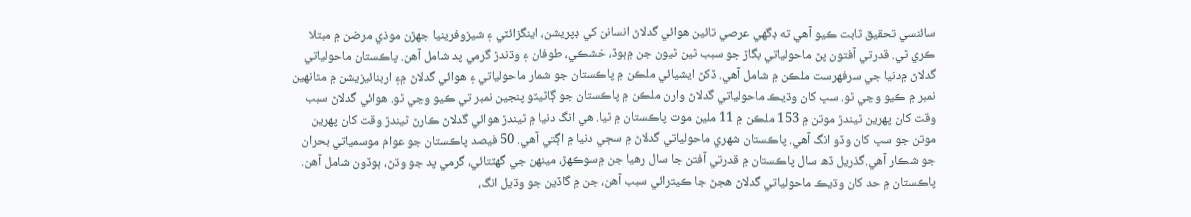سائنسي تحقيق ثابت ڪيو آھي ته ڊگھي عرصي تائين ھوائي گدلاڻ انسانن کي ڊپريشن، اينگزائٽي ۽ شيزوفرينيا جھڙن موذي مرضن ۾ مبتلا ڪري ٿي. قدرتي آفتون پڻ ماحولياتي بگاڙ جو سبب ٿين ٿيون جن ۾ٻوڏ، خشڪي، طوفان ۽ وڌندڙ گرمي پد شامل آھن. پاڪستان ماحولياتي گدلاڻ ۾دنيا جي سرفھرست ملڪن ۾ شامل آھي. ڏکڻ ايشيائي ملڪن ۾ پاڪستان جو شمار ماحولياتي ۽ ھوائي گدلاڻ ۾۽ اربنائيزيشن ۾ مٿانھين نمبر ۾ ڪيو وڃي ٿو. سڀ کان وڌيڪ ماحولياتي گدلاڻ وارن ملڪن ۾ پاڪستان جو ڳاڻيٽو پنجين نمبر تي ڪيو وڃي ٿو. ھوائي گدلاڻ سبب وقت کان پهرين ٿيندڙ موتن ۾ 153 ملڪن ۾ 11 ملين موت پاڪستان ۾ ٿيا. ھي انگ دنيا ۾ ٿيندڙ ھوائي گدلاڻ ڪارڻ ٿيندڙ وقت کان پهرين موتن جو سڀ کان وڏو انگ آهي. پاڪستان شھري ماحولياتي گدلاڻ ۾ سڄي دنيا ۾ اڳتي آھي. 50 فيصد پاڪستان جو عوام موسمياتي بحران جو شڪار آھي.گذريل ڏھ سال پاڪستان ۾ قدرتي آفتن جا سال رھيا جن ۾سوڪهڙ، مينھن جي گهٽتائي، گرمي پد جو وڌڻ، ٻوڏون شامل آھن. پاڪستان ۾ حد کان وڌيڪ ماحولياتي گدلاڻ ھجڻ جا ڪيترائي سبب آھن، جن ۾ گاڏين جو وڌيل انگ،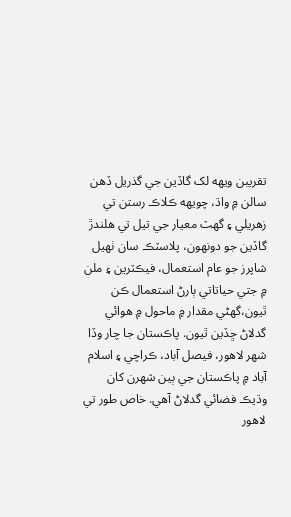تقريبن ويھه لک گاڏين جي گذريل ڏھن سالن ۾ واڌ، چويھه ڪلاڪ رستن تي زھريلي ۽ گهٽ معيار جي تيل تي ھلندڙ گاڏين جو دونھون، پلاسٽڪ سان ٺھيل شاپرز جو عام استعمال، فيڪٽرين ۽ ملن ۾ جتي حياتاتي ٻارڻ استعمال ڪن ٿيون،گھڻي مقدار ۾ ماحول ۾ ھوائي گدلاڻ ڇڏين ٿيون. پاڪستان جا چار وڏا شھر لاھور، فيصل آباد، ڪراچي ۽ اسلام آباد ۾ پاڪستان جي ٻين شھرن کان وڌيڪ فضائي گدلاڻ آھي. خاص طور تي لاھور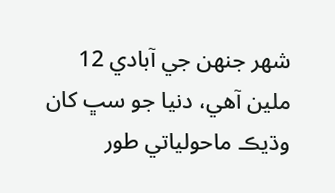شھر جنھن جي آبادي 12 ملين آھي، دنيا جو سڀ کان وڌيڪ ماحولياتي طور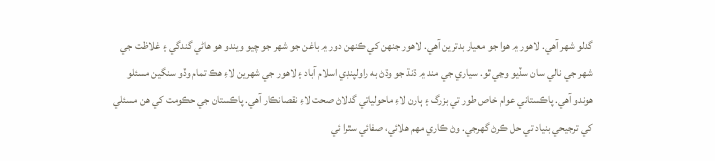گدلو شھر آھي. لاھور ۾ ھوا جو معيار بدترين آھي. لاھور جنھن کي ڪنھن دور ۾ باغن جو شھر جو چيو ويندو ھو ھاڻي گندگي ۽ غلاظت جي شھر جي نالي سان سڏيو وڃي ٿو. سياري جي مند ۾ ڌنڌ جو وڌڻ به راولپنڊي اسلام آباد ۽ لاھور جي شھرين لاءِ ھڪ تمام وڏو سنگين مسئلو ھوندو آھي. پاڪستاني عوام خاص طور تي بزرگ ۽ ٻارن لاءِ ماحولياتي گدلاڻ صحت لاءِ نقصانڪار آھي. پاڪستان جي حڪومت کي ھن مسئلي کي ترجيحي بنياد تي حل ڪرڻ گھرجي. وڻ ڪاري مھم ھلائي، صفائي سٿرا ئي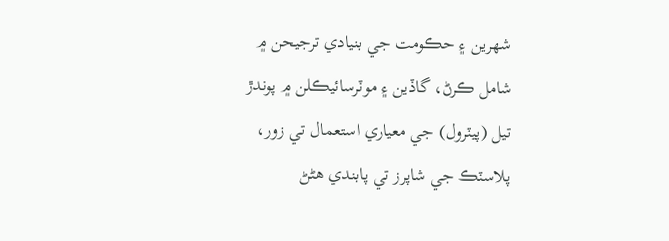شھرين ۽ حڪومت جي بنيادي ترجيحن ۾ شامل ڪرڻ، گاڏين ۽ موٽرسائيڪلن ۾ پوندڙ تيل (پيٽرول) جي معياري استعمال تي زور، پلاسٽڪ جي شاپرز تي پابندي ھڻڻ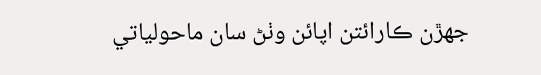جھڙن ڪارائتن اپائن وٺڻ سان ماحولياتي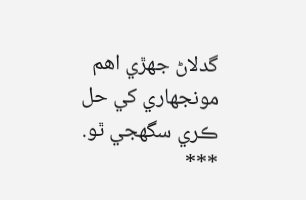گدلاڻ جھڙي اھم مونجھاري کي حل ڪري سگھجي ٿو.
***